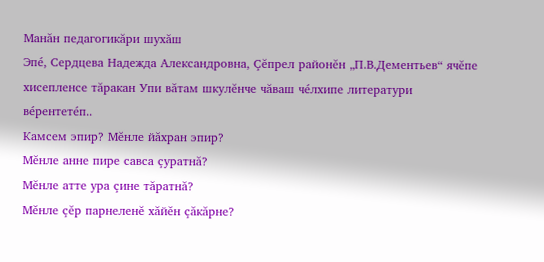Манăн педагогикăри шухăш
Эпé, Сердцева Надежда Александровна, Çĕпрел районĕн „П.В.Дементьев“ ячĕпе хисепленсе тăракан Упи вăтам шкулĕнче чăваш чéлхипе литератури вéрентетéп..
Камсем эпир? Мĕнле йăхран эпир?
Мĕнле анне пире савса çуратнă?
Мĕнле атте ура çине тăратнă?
Мĕнле çĕр парнеленĕ хăйĕн çăкăрне?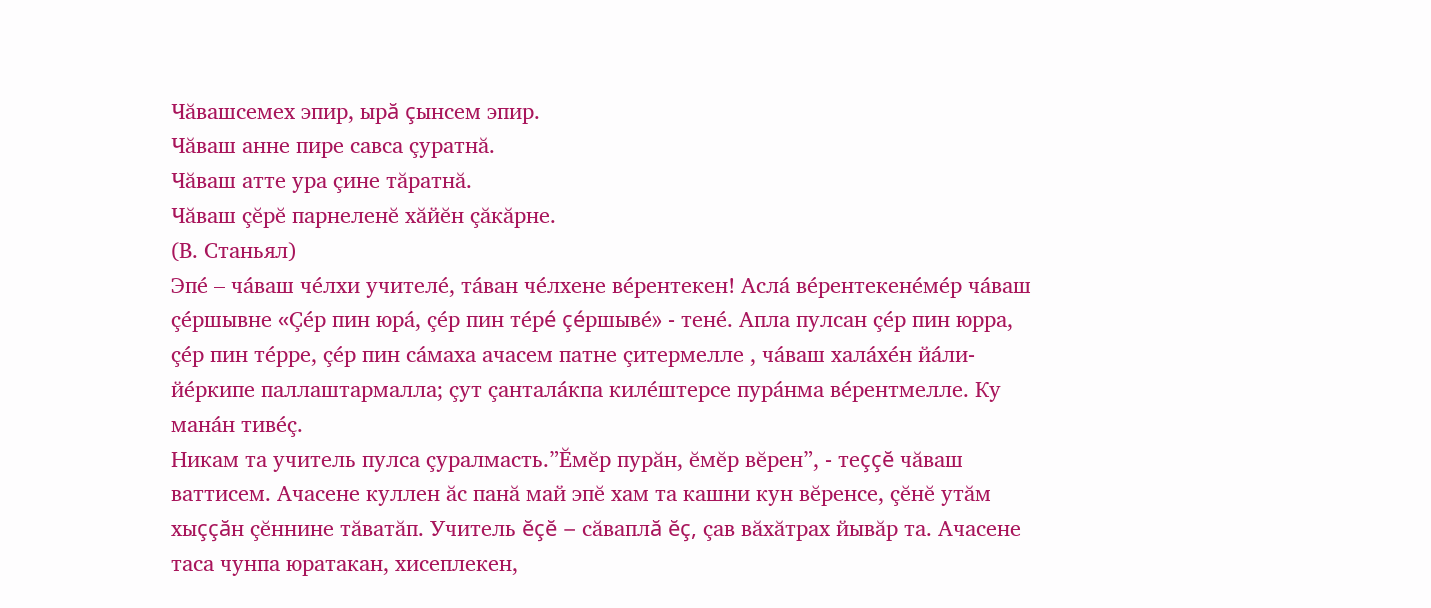Чăвашсемех эпир, ырă çынсем эпир.
Чăваш анне пире савса çуратнă.
Чăваш атте ура çине тăратнă.
Чăваш çĕрĕ парнеленĕ хăйĕн çăкăрне.
(В. Станьял)
Эпé – чáваш чéлхи учителé, тáван чéлхене вéрентекен! Аслá вéрентекенéмéр чáваш çéршывне «Çéр пин юрá, çéр пин тéрé çéршывé» - тенé. Апла пулсан çéр пин юрра, çéр пин тéрре, çéр пин сáмаха ачасем патне çитермелле , чáваш халáхéн йáли-йéркипе паллаштармалла; çут çанталáкпа килéштерсе пурáнма вéрентмелле. Ку манáн тивéç.
Никам та учитель пулса çуралмасть.”Ĕмĕр пурăн, ĕмĕр вĕрен”, - теççĕ чăваш ваттисем. Ачасене куллен ăс панă май эпĕ хам та кашни кун вĕренсе, çĕнĕ утăм хыççăн çĕннине тăватăп. Учитель ĕçĕ – сăваплă ĕç, çав вăхăтрах йывăр та. Ачасене таса чунпа юратакан, хисеплекен,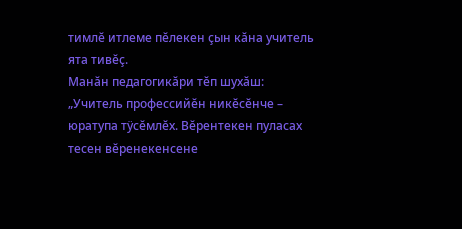тимлĕ итлеме пĕлекен çын кăна учитель ята тивĕç.
Манăн педагогикăри тĕп шухăш: „Учитель профессийĕн никĕсĕнче – юратупа тÿсĕмлĕх. Вĕрентекен пуласах тесен вĕренекенсене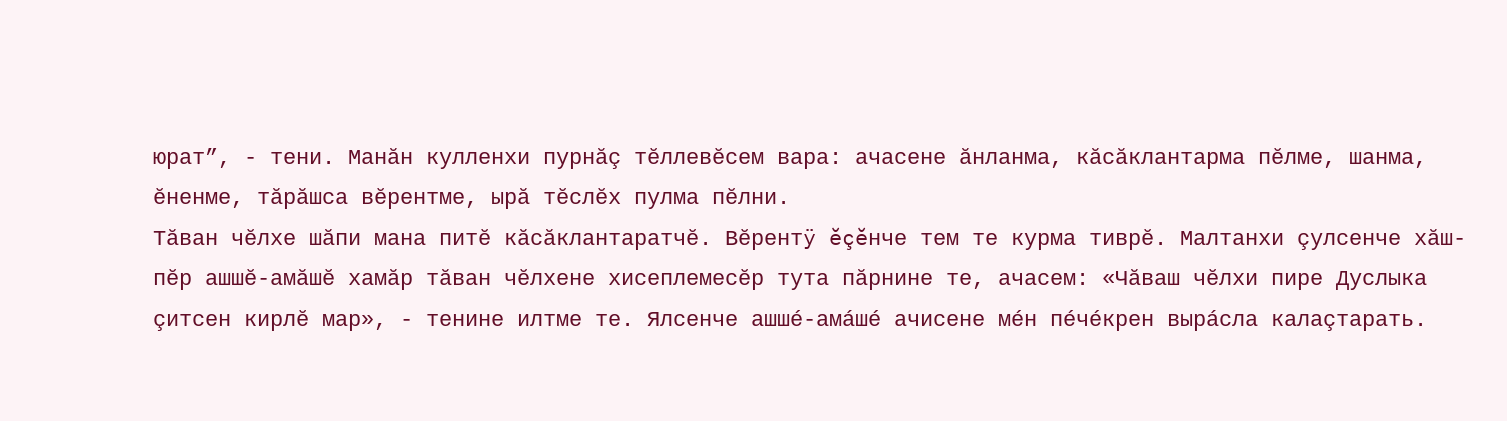юрат”, - тени. Манăн кулленхи пурнăç тĕллевĕсем вара: ачасене ăнланма, кăсăклантарма пĕлме, шанма, ĕненме, тăрăшса вĕрентме, ырă тĕслĕх пулма пĕлни.
Тăван чĕлхе шăпи мана питĕ кăсăклантаратчĕ. Вĕрентÿ ĕçĕнче тем те курма тиврĕ. Малтанхи çулсенче хăш-пĕр ашшĕ-амăшĕ хамăр тăван чĕлхене хисеплемесĕр тута пăрнине те, ачасем: «Чăваш чĕлхи пире Дуслыка çитсен кирлĕ мар», - тенине илтме те. Ялсенче ашшé-амáшé ачисене мéн пéчéкрен вырáсла калаçтарать.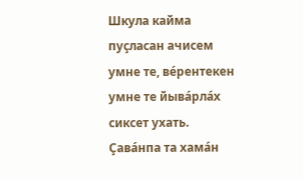Шкула кайма пуçласан ачисем умне те, вéрентекен умне те йывáрлáх сиксет ухать. Çавáнпа та хамáн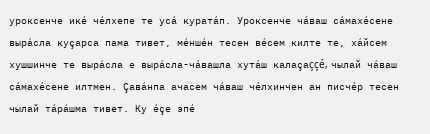уроксенче икé чéлхепе те усá куратáп. Уроксенче чáваш сáмахéсене вырáсла куçарса пама тивет, мéншéн тесен вéсем килте те, хáйсем хушшинче те вырáсла е вырáсла-чáвашла хутáш калаçаççé, чылай чáваш сáмахéсене илтмен. Çавáнпа ачасем чáваш чéлхинчен ан писчéр тесен чылай тáрáшма тивет. Ку éçе эпé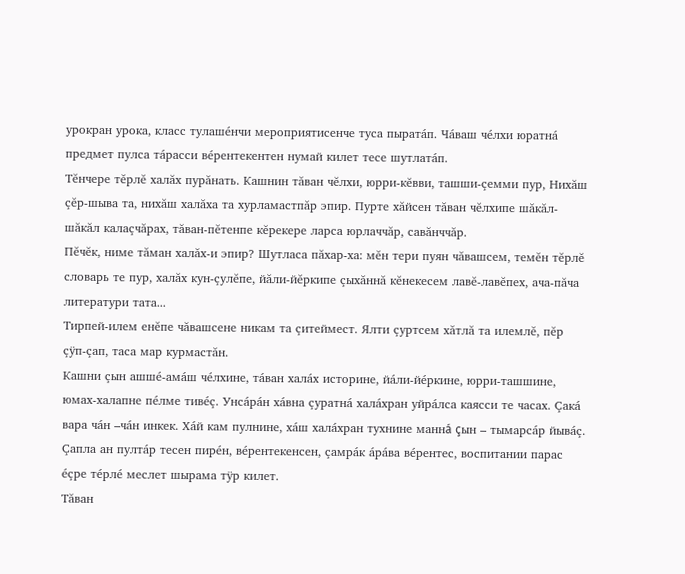урокран урока, класс тулашéнчи мероприятисенче туса пыратáп. Чáваш чéлхи юратнá предмет пулса тáрасси вéрентекентен нумай килет тесе шутлатáп.
Тĕнчере тĕрлĕ халăх пурăнать. Кашнин тăван чĕлхи, юрри-кĕвви, ташши-çемми пур, Нихăш çĕр-шыва та, нихăш халăха та хурламастпăр эпир. Пурте хăйсен тăван чĕлхипе шăкăл-шăкăл калаçчăрах, тăван-пĕтенпе кĕрекере ларса юрлаччăр, савăнччăр.
Пĕчĕк, ниме тăман халăх-и эпир? Шутласа пăхар-ха: мĕн тери пуян чăвашсем, темĕн тĕрлĕ словарь те пур, халăх кун-çулĕпе, йăли-йĕркипе çыхăннă кĕнекесем лавĕ-лавĕпех, ача-пăча литератури тата...
Тирпей-илем енĕпе чăвашсене никам та çитеймест. Ялти çуртсем хăтлă та илемлĕ, пĕр çÿп-çап, таса мар курмастăн.
Кашни çын ашшé-амáш чéлхине, тáван халáх историне, йáли-йéркине, юрри-ташшине, юмах-халапне пéлме тивéç. Унсáрáн хáвна çуратнá халáхран уйрáлса каясси те часах. Çакá вара чáн –чáн инкек. Хáй кам пулнине, хáш халáхран тухнине маннá çын – тымарсáр йывáç. Çапла ан пултáр тесен пирéн, вéрентекенсен, çамрáк áрáва вéрентес, воспитании парас éçре тéрлé меслет шырама тÿр килет.
Тăван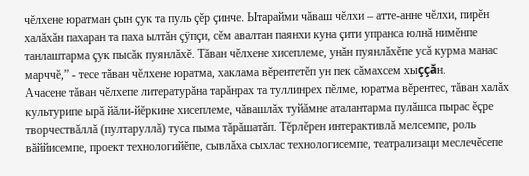чĕлхене юратман çын çук та пуль çĕр çинче. Ытарайми чăваш чĕлхи – атте-анне чĕлхи, пирĕн халăхăн пахаран та паха ылтăн çÿпçи, сĕм авалтан паянхи куна çити упранса юлнă нимĕнпе танлаштарма çук пысăк пуянлăхĕ. Тăван чĕлхене хисеплеме, унăн пуянлăхĕпе усă курма манас марччĕ,” - тесе тăван чĕлхене юратма, хаклама вĕрентетĕп ун пек сăмахсем хыççăн.
Ачасене тăван чĕлхепе литературăна тарăнрах та туллинрех пĕлме, юратма вĕрентес, тăван халăх культурипе ырă йăли-йĕркине хисеплеме, чăвашлăх туйăмне аталантарма пулăшса пырас ĕçре творчествăллă (пултаруллă) туса пыма тăрăшатăп. Тĕрлĕрен интерактивлă мелсемпе, роль вăййисемпе, проект технологийĕпе, сывлăха сыхлас технологисемпе, театрализаци меслечĕсепе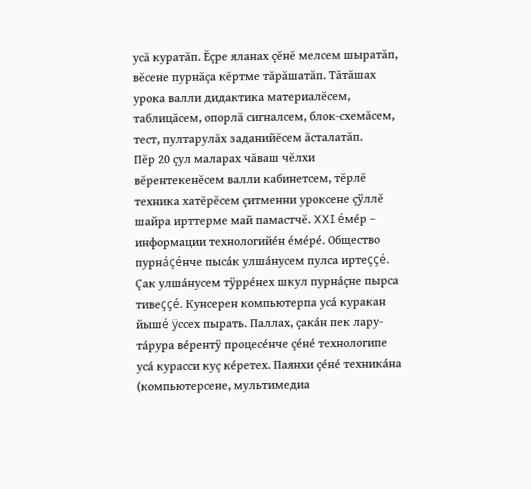усă куратăп. Ĕçре яланах çĕнĕ мелсем шыратăп, вĕсене пурнăçа кĕртме тăрăшатăп. Тăтăшах урока валли дидактика материалĕсем, таблицăсем, опорлă сигналсем, блок-схемăсем, тест, пултарулăх заданийĕсем ăсталатăп.
Пĕр 20 çул маларах чăваш чĕлхи вĕрентекенĕсем валли кабинетсем, тĕрлĕ техника хатĕрĕсем çитменни уроксене çÿллĕ шайра ирттерме май памастчĕ. XXI éмéр – информации технологийéн éмéрé. Общество пурнáçéнче пысáк улшáнусем пулса иртеççé. Çак улшáнусем тÿррéнех шкул пурнáçне пырса тивеççé. Кунсерен компьютерпа усá куракан йышé ÿссех пырать. Паллах, çакáн пек лару-тáрура вéрентÿ процесéнче çéнé технологипе усá курасси куç кéретех. Паянхи çéнé техникáна (компьютерсене, мультимедиа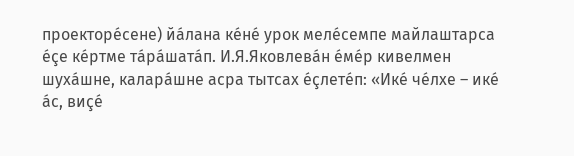проекторéсене) йáлана кéнé урок мелéсемпе майлаштарса éçе кéртме тáрáшатáп. И.Я.Яковлевáн éмéр кивелмен шухáшне, каларáшне асра тытсах éçлетéп: «Икé чéлхе – икé áс, виçé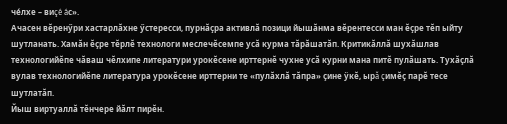чéлхе – виçé áс».
Ачасен вĕренӳри хастарлăхне ӳстересси, пурнăҫра активлă позици йышăнма вĕрентесси ман ĕҫре тĕп ыйту шутланать. Хамăн ĕçре тĕрлĕ технологи меслечĕсемпе усă курма тăрăшатăп. Критикăллă шухăшлав технологийĕпе чăваш чĕлхипе литератури урокĕсене ирттернĕ чухне усă курни мана питĕ пулăшать. Тухăçлă вулав технологийĕпе литература урокĕсене ирттерни те «пулăхлă тăпра» çине ÿкĕ, ырă çимĕç парĕ тесе шутлатăп.
Йыш виртуаллă тĕнчере йăлт пирĕн.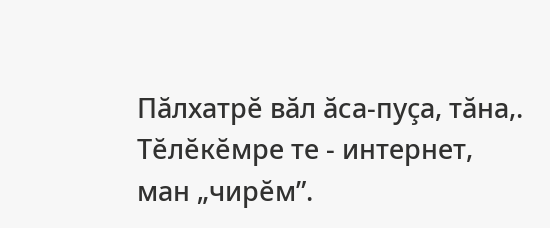Пăлхатрĕ вăл ăса-пуçа, тăна,.
Тĕлĕкĕмре те - интернет, ман „чирĕм”.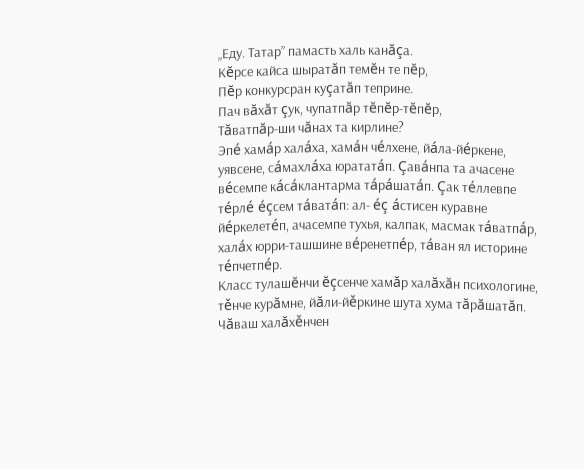„Еду. Татар” памасть халь канăçа.
Кĕрсе кайса шыратăп темĕн те пĕр,
Пĕр конкурсран куçатăп теприне.
Пач вăхăт çук, чупатпăр тĕпĕр-тĕпĕр,
Тăватпăр-ши чăнах та кирлине?
Эпé хамáр халáха, хамáн чéлхене, йáла-йéркене, уявсене, сáмахлáха юрататáп. Çавáнпа та ачасене вéсемпе кáсáклантарма тáрáшатáп. Çак тéллевпе тéрлé éçсем тáватáп: ал- éç áстисен куравне йéркелетéп, ачасемпе тухья, калпак, масмак тáватпáр, халáх юрри-ташшине вéренетпéр, тáван ял историне тéпчетпéр.
Класс тулашĕнчи ĕçсенче хамăр халăхăн психологине, тěнче курăмне, йăли-йěркине шута хума тăрăшатăп. Чăваш халăхěнчен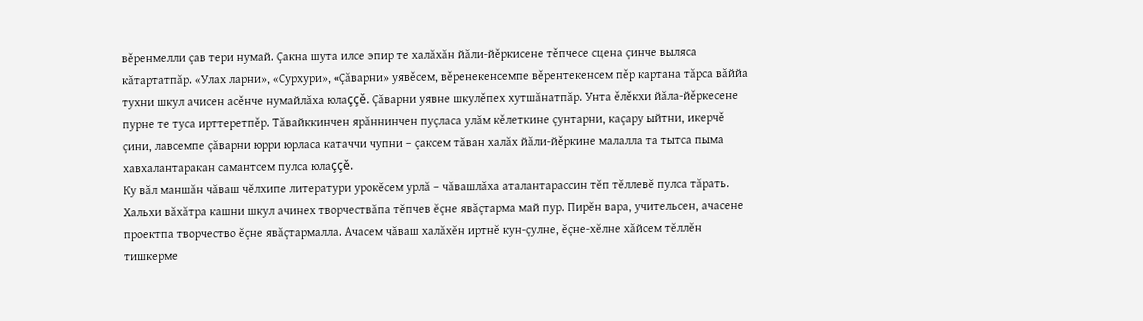вěренмелли çав тери нумай. Çакна шута илсе эпир те халăхăн йăли-йěркисене тěпчесе сцена çинче выляса кăтартатпăр. «Улах ларни», «Сурхури», «Çăварни» уявěсем, вěренекенсемпе вěрентекенсем пěр картана тăрса вăййа тухни шкул ачисен асěнче нумайлăха юлаççě. Çăварни уявне шкулěпех хутшăнатпăр. Унта ěлěкхи йăла-йěркесене пурне те туса ирттеретпěр. Тăвайккинчен ярăннинчен пуçласа улăм кěлеткине çунтарни, каçару ыйтни, икерчě çини, лавсемпе çăварни юрри юрласа катаччи чупни – çаксем тăван халăх йăли-йěркине малалла та тытса пыма хавхалантаракан самантсем пулса юлаççě.
Ку вăл маншăн чăваш чĕлхипе литератури урокĕсем урлă – чăвашлăха аталантарассин тĕп тĕллевĕ пулса тăрать.
Хальхи вăхăтра кашни шкул ачинех творчествăпа тĕпчев ĕçне явăçтарма май пур. Пирĕн вара, учительсен, ачасене проектпа творчество ĕçне явăçтармалла. Ачасем чăваш халăхĕн иртнĕ кун-çулне, ĕçне-хĕлне хăйсем тĕллĕн тишкерме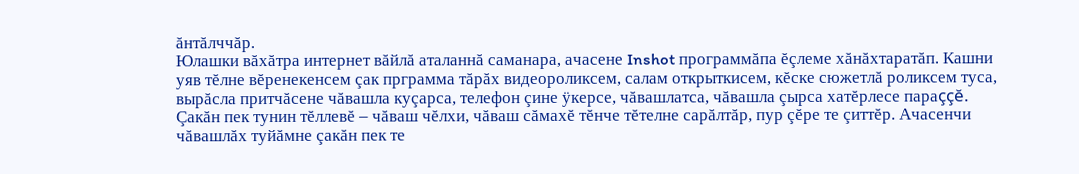ăнтăлччăр.
Юлашки вăхăтра интернет вăйлă аталаннă саманара, ачасене Inshot программăпа ĕçлеме хăнăхтаратăп. Кашни уяв тĕлне вĕренекенсем çак прграмма тăрăх видеороликсем, салам открыткисем, кĕске сюжетлă роликсем туса, вырăсла притчăсене чăвашла куçарса, телефон çине ÿкерсе, чăвашлатса, чăвашла çырса хатĕрлесе параççĕ. Çакăн пек тунин тĕллевĕ – чăваш чĕлхи, чăваш сăмахĕ тĕнче тĕтелне сарăлтăр, пур çĕре те çиттĕр. Ачасенчи чăвашлăх туйăмне çакăн пек те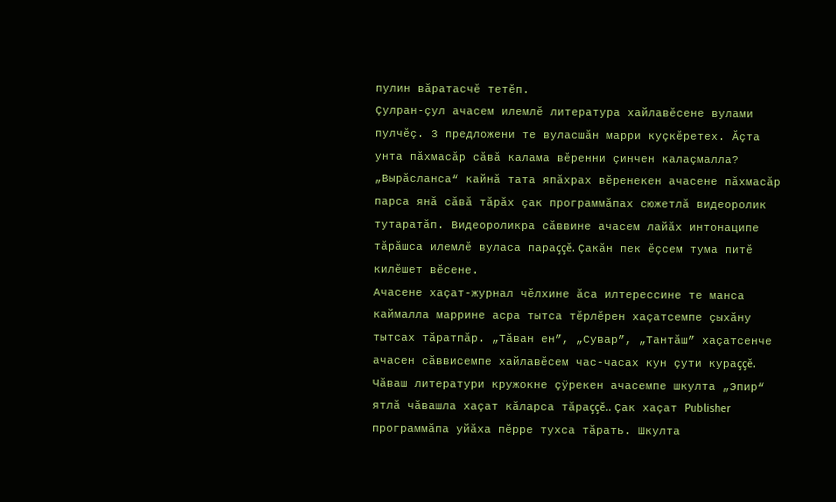пулин вăратасчĕ тетĕп.
Çулран-çул ачасем илемлĕ литература хайлавĕсене вулами пулчĕç. 3 предложени те вуласшăн марри куçкĕретех. Ăçта унта пăхмасăр сăвă калама вĕренни çинчен калаçмалла? „Вырăсланса“ кайнă тата япăхрах вĕренекен ачасене пăхмасăр парса янă сăвă тăрăх çак программăпах сюжетлă видеоролик тутаратăп. Видеороликра сăввине ачасем лайăх интонаципе тăрăшса илемлĕ вуласа параççĕ. Çакăн пек ĕçсем тума питĕ килĕшет вĕсене.
Ачасене хаçат-журнал чĕлхине ăса илтерессине те манса каймалла маррине асра тытса тĕрлĕрен хаçатсемпе çыхăну тытсах тăратпăр. „Тăван ен”, „Сувар”, „Тантăш” хаçатсенче ачасен сăввисемпе хайлавĕсем час-часах кун çути кураççĕ. Чăваш литератури кружокне çÿрекен ачасемпе шкулта „Эпир“ ятлă чăвашла хаçат кăларса тăраççĕ.. Çак хаçат Publisher программăпа уйăха пĕрре тухса тăрать. Шкулта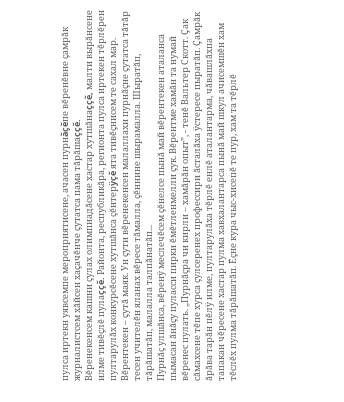пулса иртекн уявсемпе мероприятисене, ачасен пурнăçĕпе вĕренĕвне çамрăк журналистсем хăйсен хаçачĕнче çутатса пама тăрăшаççĕ.
Вĕренекенсем кашни çулах олимпиадăсене хастар хутшăнаççĕ, малти вырăнсене илме тивĕçлĕ пулаççĕ. Районта, республикăра, регионта пулса иртекен тĕрлĕрен пултарулăх конкурсĕсене хутшăнса çĕнтерÿçĕ ята тивĕçнисем те сахал мар.
Вĕрентекен – çутă маяк. Ун çути вĕренекенсен малаллахи пурнăçне çутатса тăтăр тесен учителĕн яланах вĕресе тăмалла, çĕннине шырамалла. Шыратăп, тăрăшатăп, малалла талпăнатăп...
Пурнăç улшăнса, вĕренÿ меслечĕсем çĕнелсе пынă май вĕрентекен аталанса пымасан ăнăçу пуласси пирки ĕмĕтленмелли çук. Вĕрентме хамăн та нумай вĕренес пулать. „Пурнăçра чи кирли – хамăрăн опыт”, - тенĕ Вальтер Скотт. Çак сăмахсене тĕпе хурса çулсеренех профессири ăсталăха ÿстересе пыратăп. Çамрăк ăрăва тарăн пĕлÿ илме, пултарулăха тĕрлĕ енлĕ аталантарма, чăвашлăхпа тапакан чĕресене хастар пулма хавхалантарса пынă май шкул ачисемшĕн хам тĕслĕх пулма тăрăшатăп. Ĕçне кура чыс-хисепĕ те пур, хам та тĕрлĕ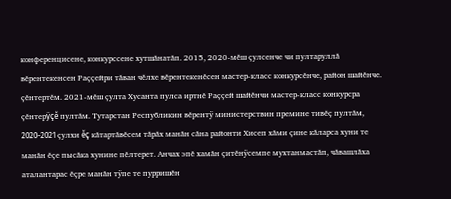конференцисене, конкурссене хутшăнатăп. 2015, 2020-мĕш çулсенче чи пултаруллă вĕрентекенсен Раççейри тăван чĕлхе вĕрентекенĕсен мастер-класс конкурсĕнче, район шайĕнче. çĕнтертĕм. 2021-мĕш çулта Хусанта пулса иртнĕ Раççей шайĕнчи мастер-класс конкурсра çĕнтерÿçĕ пултăм. Тутарстан Республикин вĕрентÿ министерствин премине тивĕç пултăм, 2020-2021 çулхи ĕç кăтартăвĕсем тăрăх манăн сăна районти Хисеп хăми çине кăларса хуни те манăн ĕçе пысăка хунине пĕлтерет. Анчах эпĕ хамăн çитĕнÿсемпе мухтанмастăп, чăвашлăха аталантарас ĕçре манăн тÿпе те пурришĕн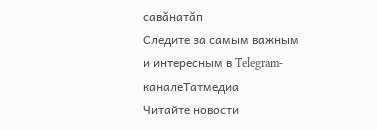савăнатăп
Следите за самым важным и интересным в Telegram-каналеТатмедиа
Читайте новости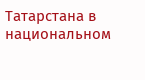Татарстана в национальном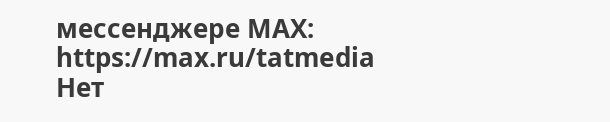мессенджере MАХ: https://max.ru/tatmedia
Нет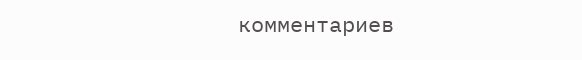комментариев